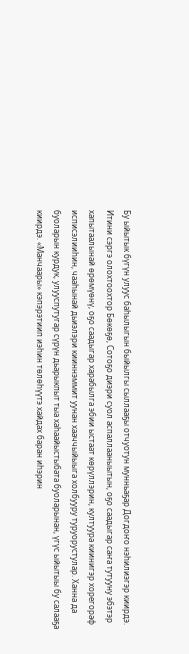Бу ыйытык бүгүн улуус баһылыгын быйылгы сыллааҕы отчуотун мунньаҕар Догдоҥо нэһилиэгэр киирдэ. Итини сэргэ олохтоохтор Бөкөҕө, Сотоҕо диэри суол аспаллааныытын, оҕо саадыгар саҥа тутууну эбэтэр хапытаалынай өрөмүөнү, оҕо саадыгар харабылга эбии ыстаат көрүллэрин, култуура киинигэр хорегораф исписэлииһин, чааһынай дьиэлэри кииннэммит уунан хааччыйыыга холбууру туруорустулар. Ханна да буоларын курдук, улууспутугар сүрүн дьарыкпыт тыа хаһаайыстыбата буоларынан, үгүс ыйытыы бу салааҕа киирдэ. «Манчаары» кэпэрэтиип иэһин төлөһүүтэ хайдах баран иһэрин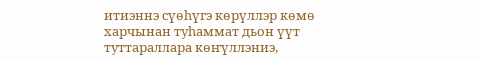итиэннэ сүөһүгэ көрүллэр көмө харчынан туһаммат дьон үүт туттараллара көҥүллэниэ,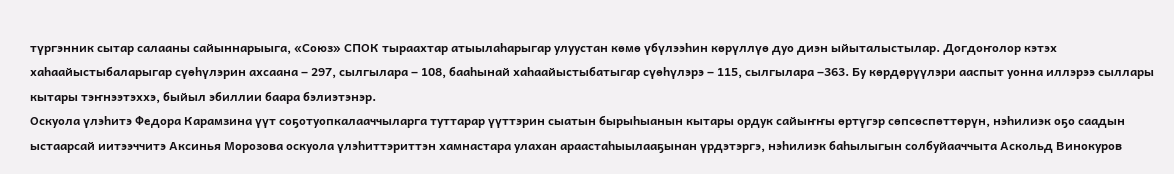түргэнник сытар салааны сайыннарыыга, «Союз» СПОК тыраахтар атыылаһарыгар улуустан көмө үбүлээһин көрүллүө дуо диэн ыйыталыстылар. Догдоҥолор кэтэх хаһаайыстыбаларыгар сүөһүлэрин ахсаана ‒ 297, сылгылара ‒ 108, бааһынай хаһаайыстыбатыгар сүөһүлэрэ ‒ 115, сылгылара ‒363. Бу көрдөрүүлэри ааспыт уонна иллэрээ сыллары кытары тэҥнээтэххэ, быйыл эбиллии баара бэлиэтэнэр.
Оскуола үлэһитэ Федора Карамзина үүт соҕотуопкалааччыларга туттарар үүттэрин сыатын бырыһыанын кытары ордук сайыҥҥы өртүгэр сөпсөспөттөрүн, нэһилиэк оҕо саадын ыстаарсай иитээччитэ Аксинья Морозова оскуола үлэһиттэриттэн хамнастара улахан араастаһыылааҕынан үрдэтэргэ, нэһилиэк баһылыгын солбуйааччыта Аскольд Винокуров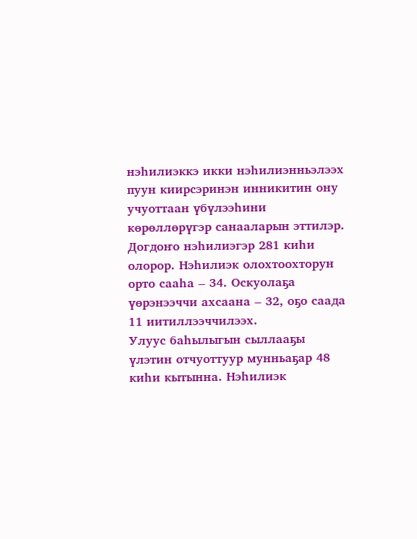нэһилиэккэ икки нэһилиэнньэлээх пуун киирсэринэн инникитин ону учуоттаан үбүлээһини көрөллөрүгэр санааларын эттилэр.
Догдоҥо нэһилиэгэр 281 киһи олорор. Нэһилиэк олохтоохторун орто сааһа ‒ 34. Оскуолаҕа үөрэнээччи ахсаана ‒ 32, оҕо саада 11 иитиллээччилээх.
Улуус баһылыгын сыллааҕы үлэтин отчуоттуур мунньаҕар 48 киһи кытынна. Нэһилиэк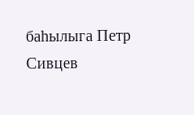баһылыга Петр Сивцев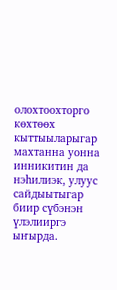олохтоохторго көхтөөх кыттыыларыгар махтанна уонна инникитин да нэһилиэк, улуус сайдыытыгар биир сүбэнэн үлэлииргэ ыҥырда.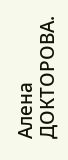Алена ДОКТОРОВА.